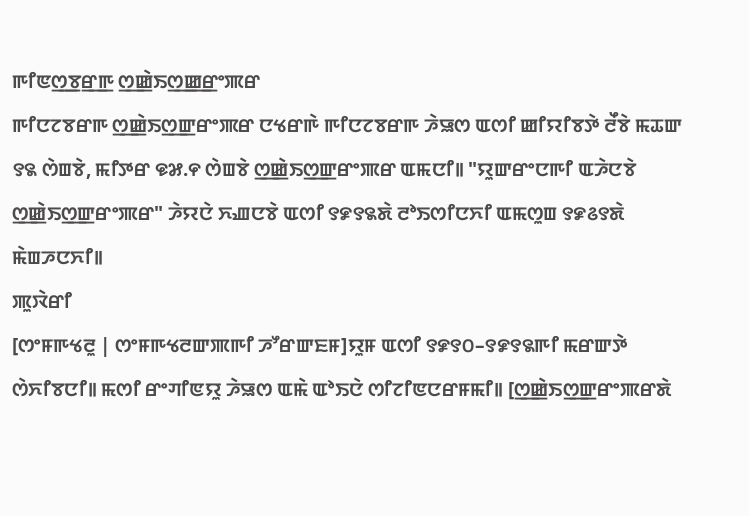ꯒꯤꯟꯁ꯭ꯕꯔ꯭ꯒ ꯁ꯭ꯀꯥꯏꯁ꯭ꯀ꯭ꯔꯦꯄꯔ
ꯒꯤꯅꯖꯕꯔꯒ ꯁ꯭ꯀꯥꯏꯁ꯭ꯛꯔꯦꯄꯔ ꯅꯠꯔꯒꯥ ꯒꯤꯅꯖꯕꯔꯒ ꯍꯥꯎꯁ ꯑꯁꯤ ꯀꯤꯌꯤꯕꯇꯥ ꯂꯩꯕꯥ ꯃꯊꯛ ꯱꯲ ꯁꯥꯡꯕꯥ, ꯃꯤꯇꯔ ꯶꯷.꯵ ꯁꯥꯡꯕꯥ ꯁ꯭ꯀꯥꯏꯁ꯭ꯛꯔꯦꯄꯔ ꯑꯃꯅꯤ꯫ "ꯌꯨꯛꯔꯦꯅꯒꯤ ꯑꯍꯥꯅꯕꯥ ꯁ꯭ꯀꯥꯏꯁ꯭ꯛꯔꯦꯄꯔ" ꯍꯥꯌꯅꯥ ꯈꯉꯅꯕꯥ ꯑꯁꯤ ꯱꯹꯱꯲ꯗꯥ ꯂꯣꯏꯁꯤꯅꯈꯤ ꯑꯃꯁꯨꯡ ꯱꯹꯴꯱ꯗꯥ ꯃꯥꯡꯍꯅꯈꯤ꯫
ꯄꯨꯋꯥꯔꯤ
[ꯁꯦꯝꯒꯠꯂꯨ | ꯁꯦꯝꯒꯠꯂꯛꯄꯒꯤ ꯍꯧꯔꯛꯐꯝ]ꯌꯨꯝ ꯑꯁꯤ ꯱꯹꯱꯰–꯱꯹꯱꯲ꯒꯤ ꯃꯔꯛꯇꯥ ꯁꯥꯈꯤꯕꯅꯤ꯫ ꯃꯁꯤ ꯔꯦꯚꯤꯟꯌꯨ ꯍꯥꯎꯁ ꯑꯃꯥ ꯑꯣꯏꯅꯥ ꯁꯤꯖꯤꯟꯅꯔꯝꯃꯤ꯫ [ꯁ꯭ꯀꯥꯏꯁ꯭ꯛꯔꯦꯄꯔꯗꯥ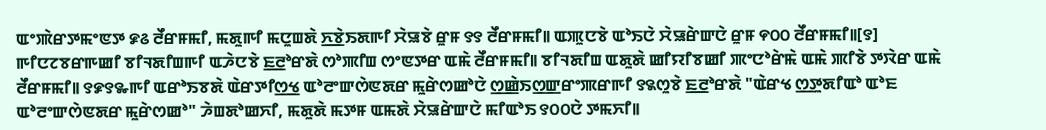ꯑꯦꯄꯥꯔꯇꯃꯦꯟꯇ ꯹꯴ ꯂꯩꯔꯝꯃꯤ, ꯃꯗꯨꯒꯤ ꯃꯅꯨꯡꯗꯥ ꯈ꯭ꯕꯥꯏꯗꯒꯤ ꯆꯥꯎꯕꯥ ꯔꯨꯝ ꯱꯱ ꯂꯩꯔꯝꯃꯤ꯫ ꯑꯄꯨꯅꯕꯥ ꯑꯣꯏꯅꯥ ꯆꯥꯎꯔꯥꯛꯅꯥ ꯔꯨꯝ ꯵꯰꯰ ꯂꯩꯔꯝꯃꯤ꯫[꯱]
ꯒꯤꯅꯖꯕꯔꯒꯀꯤ ꯕꯤꯜꯗꯤꯡꯒꯤ ꯑꯍꯥꯅꯕꯥ ꯐ꯭ꯂꯣꯔꯗꯥ ꯁꯣꯄꯤꯡ ꯁꯦꯟꯇꯔ ꯑꯃꯥ ꯂꯩꯔꯝꯃꯤ꯫ ꯕꯤꯜꯗꯤꯡ ꯑꯗꯨꯗꯥ ꯀꯤꯌꯤꯕꯀꯤ ꯄꯦꯅꯣꯔꯥꯃꯥ ꯑꯃꯥ ꯄꯤꯕꯥ ꯇꯋꯥꯔ ꯑꯃꯥ ꯂꯩꯔꯝꯃꯤ꯫ ꯱꯹꯱꯳ꯒꯤ ꯑꯔꯣꯏꯕꯗꯥ ꯑꯥꯔꯇꯤꯁ꯭ꯠ ꯑꯣꯂꯦꯛꯁꯥꯟꯗꯔ ꯃꯨꯔꯥꯁꯀꯣꯅꯥ ꯁ꯭ꯀꯥꯏꯁ꯭ꯛꯔꯦꯄꯔꯒꯤ ꯱꯲ꯁꯨꯕꯥ ꯐ꯭ꯂꯣꯔꯗꯥ "ꯑꯥꯔꯠ ꯁ꯭ꯇꯨꯗꯤꯑꯣ ꯑꯣꯐ ꯑꯣꯂꯦꯛꯁꯥꯟꯗꯔ ꯃꯨꯔꯥꯁꯀꯣ" ꯍꯥꯡꯗꯣꯀꯈꯤ, ꯃꯗꯨꯗꯥ ꯃꯇꯝ ꯑꯃꯗꯥ ꯆꯥꯎꯔꯥꯛꯅꯥ ꯃꯤꯑꯣꯏ ꯱꯰꯰ꯅꯥ ꯇꯃꯈꯤ꯫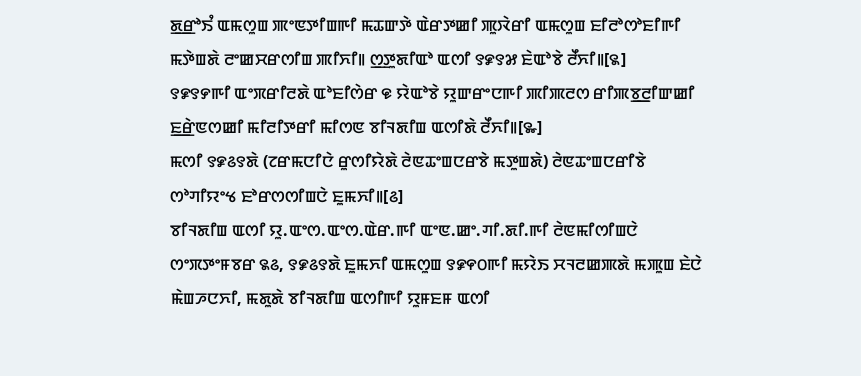ꯗ꯭ꯔꯣꯏꯪ ꯑꯃꯁꯨꯡ ꯄꯦꯟꯇꯤꯡꯒꯤ ꯃꯊꯛꯇꯥ ꯑꯥꯔꯇꯀꯤ ꯄꯨꯋꯥꯔꯤ ꯑꯃꯁꯨꯡ ꯐꯤꯂꯣꯁꯣꯐꯤꯒꯤ ꯃꯇꯥꯡꯗꯥ ꯂꯦꯀꯆꯔꯁꯤꯡ ꯄꯤꯈꯤ꯫ ꯁ꯭ꯇꯨꯗꯤꯑꯣ ꯑꯁꯤ ꯱꯹꯱꯷ ꯐꯥꯑꯣꯕꯥ ꯂꯩꯈꯤ꯫[꯲]
꯱꯹꯱꯸ꯒꯤ ꯑꯦꯞꯔꯤꯂꯗꯥ ꯑꯣꯐꯤꯁꯥꯔ ꯶ ꯌꯥꯑꯣꯕꯥ ꯌꯨꯛꯔꯦꯅꯒꯤ ꯄꯤꯄꯂꯁ ꯔꯤꯄꯕ꯭ꯂꯤꯛꯀꯤ ꯐ꯭ꯔꯥꯟꯁꯀꯤ ꯃꯤꯂꯤꯇꯔꯤ ꯃꯤꯁꯟ ꯕꯤꯜꯗꯤꯡ ꯑꯁꯤꯗꯥ ꯂꯩꯈꯤ꯫[꯳]
ꯃꯁꯤ ꯱꯹꯴꯱ꯗꯥ (ꯖꯔꯃꯅꯤꯅꯥ ꯔꯨꯁꯤꯌꯥꯗꯥ ꯂꯥꯟꯊꯦꯡꯅꯔꯕꯥ ꯃꯇꯨꯡꯗꯥ) ꯂꯥꯟꯊꯦꯡꯅꯔꯤꯕꯥ ꯁꯣꯚꯤꯌꯦꯠ ꯐꯣꯔꯁꯁꯤꯡꯅꯥ ꯐꯨꯃꯈꯤ꯫[꯴]
ꯕꯤꯜꯗꯤꯡ ꯑꯁꯤ ꯌꯨ.ꯑꯦꯁ.ꯑꯦꯁ.ꯑꯥꯔ.ꯒꯤ ꯑꯦꯟ.ꯀꯦ.ꯚꯤ.ꯗꯤ.ꯒꯤ ꯂꯥꯟꯃꯤꯁꯤꯡꯅꯥ ꯁꯦꯞꯇꯦꯝꯕꯔ ꯲꯴, ꯱꯹꯴꯱ꯗꯥ ꯐꯨꯃꯈꯤ ꯑꯃꯁꯨꯡ ꯱꯹꯵꯰ꯒꯤ ꯃꯌꯥꯏ ꯆꯜꯂꯀꯄꯗꯥ ꯃꯄꯨꯡ ꯐꯥꯅꯥ ꯃꯥꯡꯍꯅꯈꯤ, ꯃꯗꯨꯗꯥ ꯕꯤꯜꯗꯤꯡ ꯑꯁꯤꯒꯤ ꯌꯨꯝꯐꯝ ꯑꯁꯤ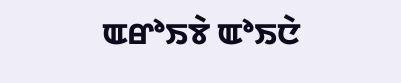ꯑꯔꯣꯏꯕꯥ ꯑꯣꯏꯅꯥ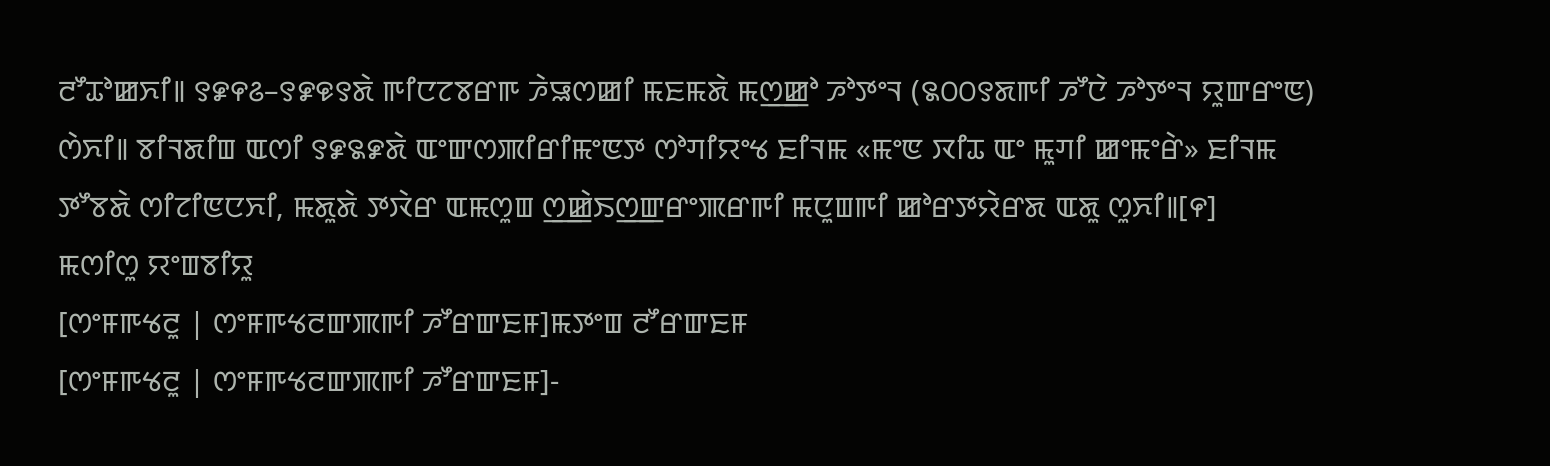ꯂꯧꯊꯣꯀꯈꯤ꯫ ꯱꯹꯵꯴–꯱꯹꯶꯱ꯗꯥ ꯒꯤꯅꯖꯕꯔꯒ ꯍꯥꯎꯁꯀꯤ ꯃꯐꯃꯗꯥ ꯃꯁ꯭ꯀꯣ ꯍꯣꯇꯦꯜ (꯲꯰꯰꯱ꯗꯒꯤ ꯍꯧꯅꯥ ꯍꯣꯇꯦꯜ ꯌꯨꯛꯔꯦꯟ) ꯁꯥꯈꯤ꯫ ꯕꯤꯜꯗꯤꯡ ꯑꯁꯤ ꯱꯹꯲꯹ꯗꯥ ꯑꯦꯛꯁꯄꯤꯔꯤꯃꯦꯟꯇ ꯁꯣꯚꯤꯌꯦꯠ ꯐꯤꯜꯃ «ꯃꯦꯟ ꯋꯤꯊ ꯑꯦ ꯃꯨꯚꯤ ꯀꯦꯃꯦꯔꯥ» ꯐꯤꯜꯃ ꯇꯧꯕꯗꯥ ꯁꯤꯖꯤꯟꯅꯈꯤ, ꯃꯗꯨꯗꯥ ꯇꯋꯥꯔ ꯑꯃꯁꯨꯡ ꯁ꯭ꯀꯥꯏꯁ꯭ꯛꯔꯦꯄꯔꯒꯤ ꯃꯅꯨꯡꯒꯤ ꯀꯣꯔꯇꯌꯥꯔꯗ ꯑꯗꯨ ꯁꯨꯈꯤ꯫[꯵]
ꯃꯁꯤꯁꯨ ꯌꯦꯡꯕꯤꯌꯨ
[ꯁꯦꯝꯒꯠꯂꯨ | ꯁꯦꯝꯒꯠꯂꯛꯄꯒꯤ ꯍꯧꯔꯛꯐꯝ]ꯃꯇꯦꯡ ꯂꯧꯔꯛꯐꯝ
[ꯁꯦꯝꯒꯠꯂꯨ | ꯁꯦꯝꯒꯠꯂꯛꯄꯒꯤ ꯍꯧꯔꯛꯐꯝ]-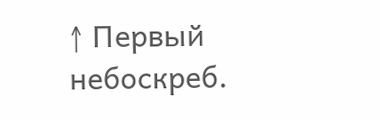↑ Первый небоскреб.